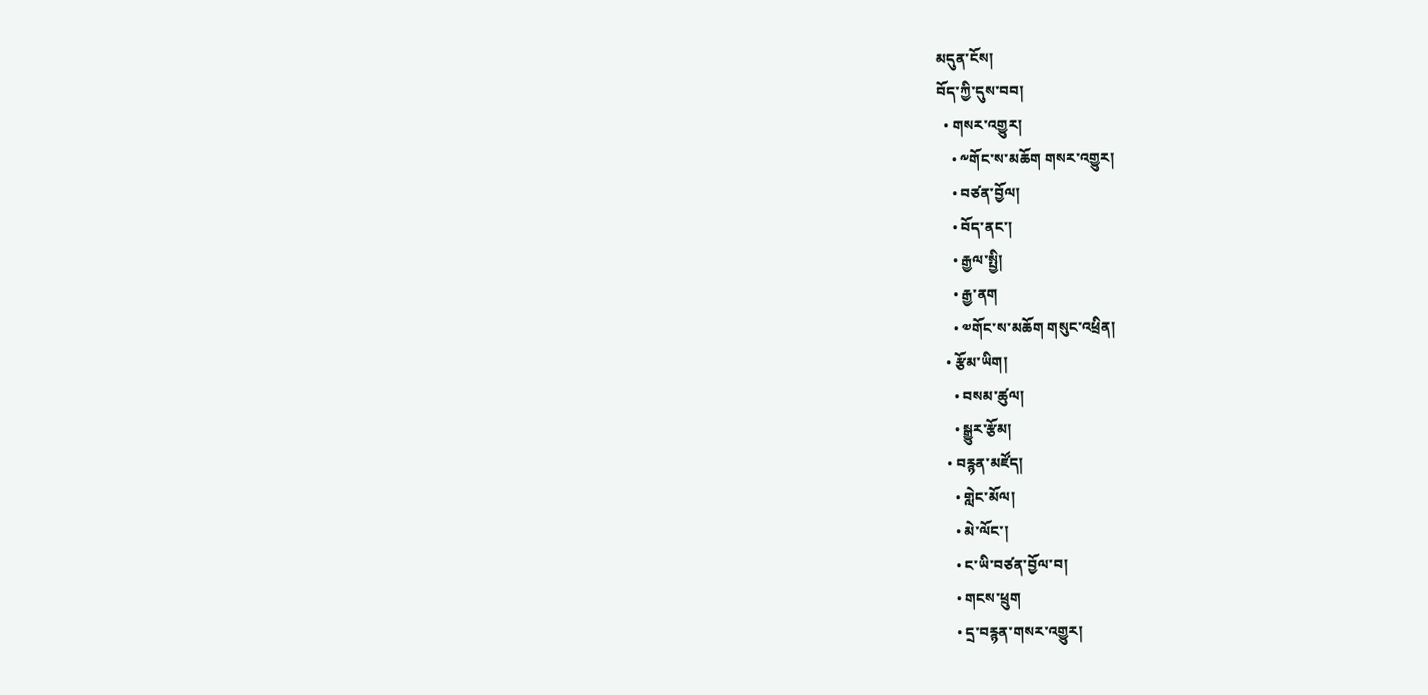མདུན་ངོས།
བོད་ཀྱི་དུས་བབ།
  • གསར་འགྱུར།
    • ༸གོང་ས་མཆོག གསར་འགྱུར།
    • བཙན་བྱོལ།
    • བོད་ནང་།
    • རྒྱལ་སྤྱི།
    • རྒྱ་ནག
    • ༧གོང་ས་མཆོག གསུང་འཕྲིན།
  • རྩོམ་ཡིག།
    • བསམ་ཚུལ།
    • སྒྱུར་རྩོམ།
  • བརྙན་མཛོད།
    • གླེང་མོལ།
    • མེ་ལོང་།
    • ང་ཡི་བཙན་བྱོལ་བ།
    • གངས་ཕྲུག
    • དྲ་བརྙན་གསར་འགྱུར།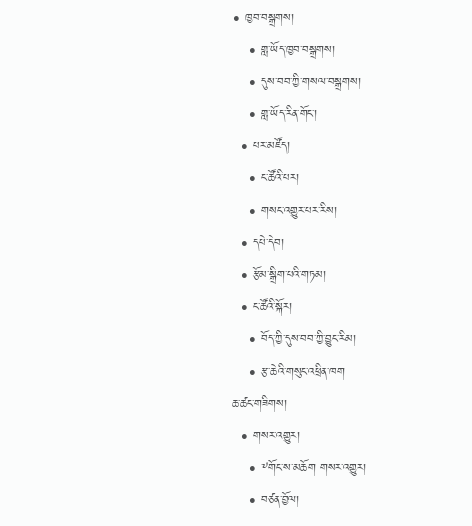• ཁྱབ་བསྒྲགས།
    • གླ་ཡོད་ཁྱབ་བསྒྲགས།
    • དུས་བབ་ཀྱི་གསལ་བསྒྲགས།
    • གླ་ཡོད་རིན་གོང་།
  • པར་མཛོད།
    • ང་ཚོའི་པར།
    • གསང་འགྱུར་པར་རིས།
  • དཔེ་དེབ།
  • རྩོམ་སྒྲིག་པའི་གཏམ།
  • ང་ཚོའི་སྐོར།
    • བོད་ཀྱི་དུས་བབ་ཀྱི་བྱུང་རིམ།
    • རྩ་ཆེའི་གསུང་འཕྲིན་ཁག
ཆ་ཚང་གཟིགས།
  • གསར་འགྱུར།
    • ༸གོང་ས་མཆོག གསར་འགྱུར།
    • བཙན་བྱོལ།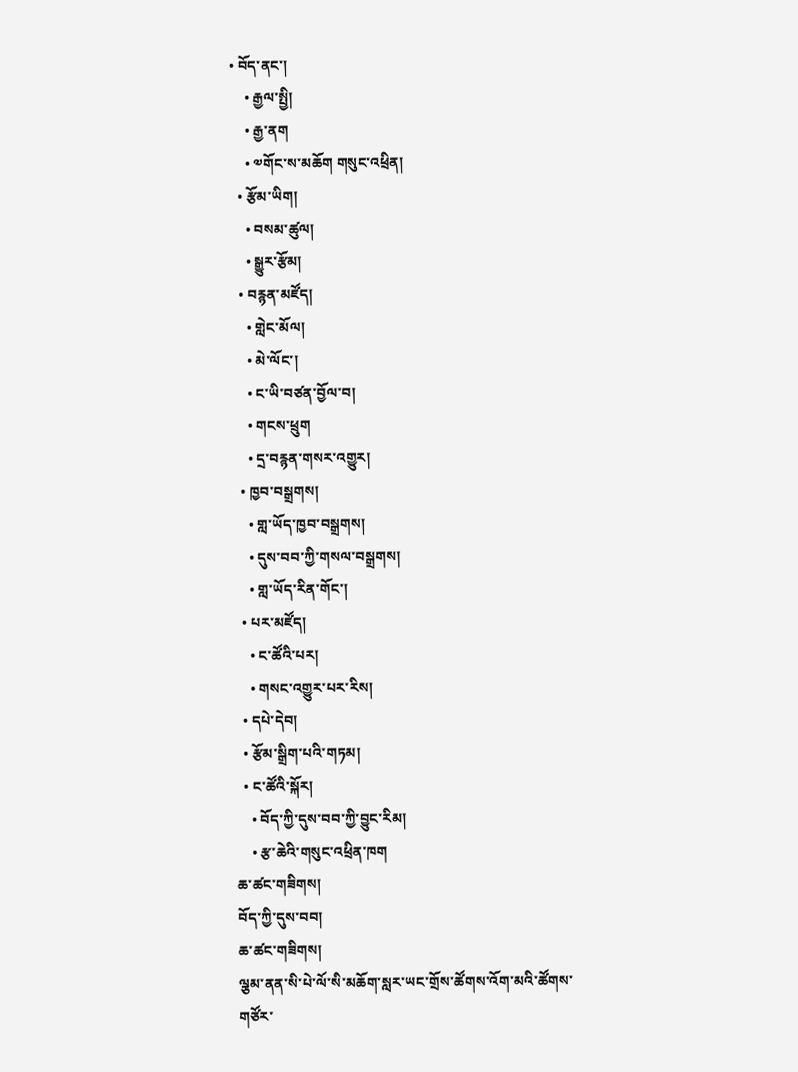• བོད་ནང་།
    • རྒྱལ་སྤྱི།
    • རྒྱ་ནག
    • ༧གོང་ས་མཆོག གསུང་འཕྲིན།
  • རྩོམ་ཡིག།
    • བསམ་ཚུལ།
    • སྒྱུར་རྩོམ།
  • བརྙན་མཛོད།
    • གླེང་མོལ།
    • མེ་ལོང་།
    • ང་ཡི་བཙན་བྱོལ་བ།
    • གངས་ཕྲུག
    • དྲ་བརྙན་གསར་འགྱུར།
  • ཁྱབ་བསྒྲགས།
    • གླ་ཡོད་ཁྱབ་བསྒྲགས།
    • དུས་བབ་ཀྱི་གསལ་བསྒྲགས།
    • གླ་ཡོད་རིན་གོང་།
  • པར་མཛོད།
    • ང་ཚོའི་པར།
    • གསང་འགྱུར་པར་རིས།
  • དཔེ་དེབ།
  • རྩོམ་སྒྲིག་པའི་གཏམ།
  • ང་ཚོའི་སྐོར།
    • བོད་ཀྱི་དུས་བབ་ཀྱི་བྱུང་རིམ།
    • རྩ་ཆེའི་གསུང་འཕྲིན་ཁག
ཆ་ཚང་གཟིགས།
བོད་ཀྱི་དུས་བབ།
ཆ་ཚང་གཟིགས།
ལྕམ་ནན་སི་པེ་ལོ་སི་མཆོག་སླར་ཡང་གྲོས་ཚོགས་འོག་མའི་ཚོགས་གཙོར་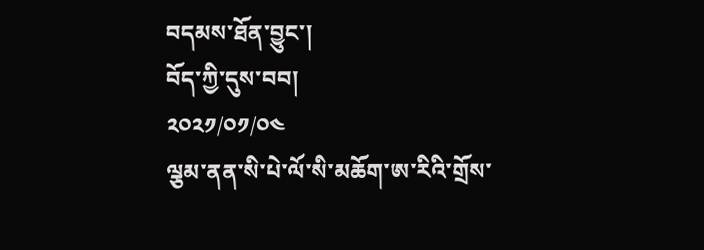བདམས་ཐོན་བྱུང་།
བོད་ཀྱི་དུས་བབ།
༢༠༢༡/༠༡/༠༤
ལྕམ་ནན་སི་པེ་ལོ་སི་མཆོག་ཨ་རིའི་གྲོས་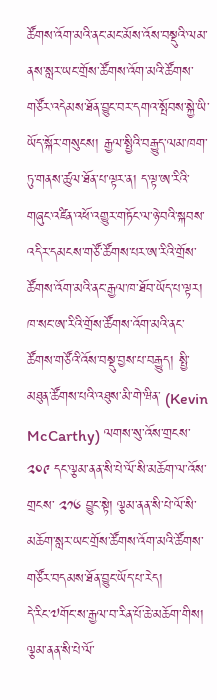ཚོགས་འོག་མའི་ནང་མང་མོས་འོས་བསྡུའི་ལམ་ནས་སླར་ཡང་གྲོས་ཚོགས་འོག་མའི་ཚོགས་གཙོར་འདེམས་ཐོན་བྱུང་བར་དགའ་སྤོབས་སྐྱེ་ཡི་ཡོད་སྐོར་གསུངས། རྒྱལ་སྤྱིའི་བརྒྱུད་ལམ་ཁག་ཏུ་གནས་ཚུལ་ཐོན་པ་ལྟར་ན། ད་ལྟ་ཨ་རིའི་གཞུང་འཛིན་འཕོ་འགྱུར་གཏོང་ལ་ཉེ་བའི་སྐབས་འདིར་དམངས་གཙོ་ཚོགས་པར་ཨ་རིའི་གྲོས་ཚོགས་འོག་མའི་ནང་རྒྱལ་ཁ་ཐོབ་ཡོད་པ་ལྟར། ཁ་སང་ཨ་རིའི་གྲོས་ཚོགས་འོག་མའི་ནང་ཚོགས་གཙོའི་འོས་བསྡུ་བྱས་པ་བརྒྱུད། སྤྱི་མཐུན་ཚོགས་པའི་འཐུས་མི་གེ་ཝིན་ (Kevin McCarthy) ལགས་སུ་འོས་གྲངས་ ༢༠༩ དང་ལྕམ་ནན་སི་པེ་ལོ་སི་མཆོག་ལ་འོས་གྲངས་ ༢༡༦ བྱུང་སྟེ། ལྕམ་ནན་སི་པེ་ལོ་སི་མཆོག་སླར་ཡང་གྲོས་ཚོགས་འོག་མའི་ཚོགས་གཙོར་བདམས་ཐོན་བྱུང་ཡོད་པ་རེད།
དེ་རིང་༧གོང་ས་རྒྱལ་བ་རིན་པོ་ཆེ་མཆོག་གིས། ལྕམ་ནན་སི་པེ་ལོ་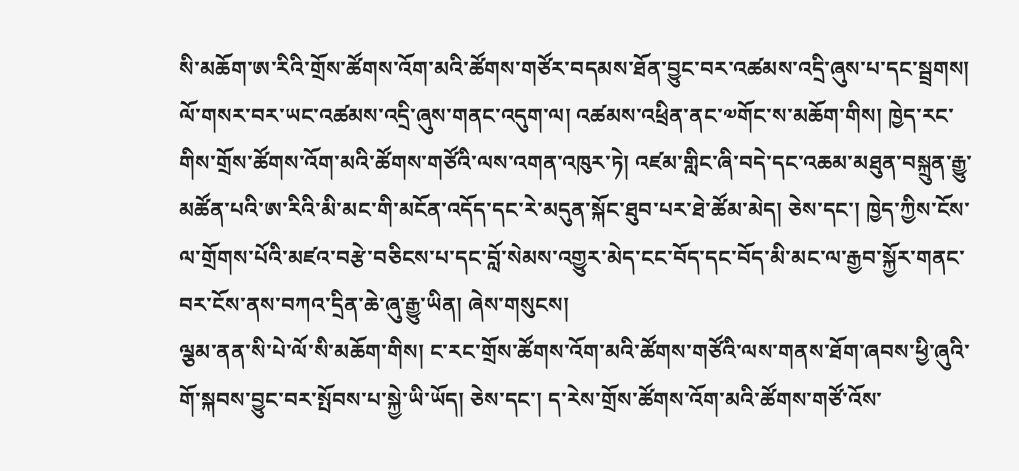སི་མཆོག་ཨ་རིའི་གྲོས་ཚོགས་འོག་མའི་ཚོགས་གཙོར་བདམས་ཐོན་བྱུང་བར་འཚམས་འདྲི་ཞུས་པ་དང་སྦྲགས། ལོ་གསར་བར་ཡང་འཚམས་འདྲི་ཞུས་གནང་འདུག་ལ། འཚམས་འཕྲིན་ནང་༧གོང་ས་མཆོག་གིས། ཁྱེད་རང་གིས་གྲོས་ཚོགས་འོག་མའི་ཚོགས་གཙོའི་ལས་འགན་འཁུར་ཏེ། འཛམ་གླིང་ཞི་བདེ་དང་འཆམ་མཐུན་བསྐྲུན་རྒྱུ་མཚོན་པའི་ཨ་རིའི་མི་མང་གི་མངོན་འདོད་དང་རེ་མདུན་སྐོང་ཐུབ་པར་ཐེ་ཚོམ་མེད། ཅེས་དང་། ཁྱེད་ཀྱིས་ངོས་ལ་གྲོགས་པོའི་མཛའ་བརྩེ་བཅིངས་པ་དང་བློ་སེམས་འགྱུར་མེད་ངང་བོད་དང་བོད་མི་མང་ལ་རྒྱབ་སྐྱོར་གནང་བར་ངོས་ནས་བཀའ་དྲིན་ཆེ་ཞུ་རྒྱུ་ཡིན། ཞེས་གསུངས།
ལྕམ་ནན་སི་པེ་ལོ་སི་མཆོག་གིས། ང་རང་གྲོས་ཚོགས་འོག་མའི་ཚོགས་གཙོའི་ལས་གནས་ཐོག་ཞབས་ཕྱི་ཞུའི་གོ་སྐབས་བྱུང་བར་སྤོབས་པ་སྐྱེ་ཡི་ཡོད། ཅེས་དང་། ད་རེས་གྲོས་ཚོགས་འོག་མའི་ཚོགས་གཙོ་འོས་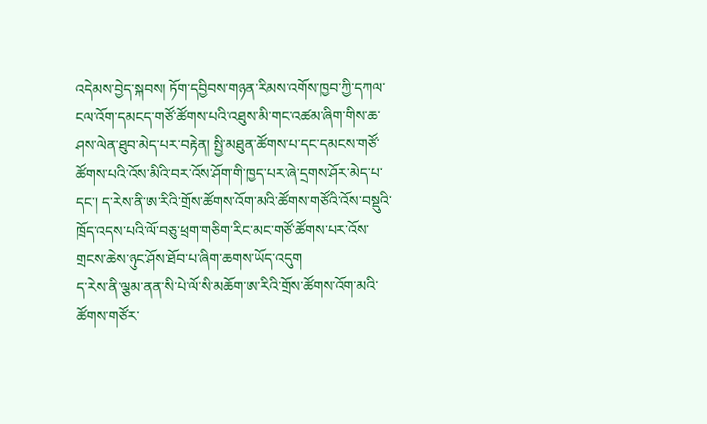འདེམས་བྱེད་སྐབས། ཏོག་དབྱིབས་གཉན་རིམས་འགོས་ཁྱབ་ཀྱི་དཀལ་ངལ་འོག་དམངད་གཙོ་ཚོགས་པའི་འཐུས་མི་གང་འཚམ་ཞིག་གིས་ཆ་ཤས་ལེན་ཐུབ་མེད་པར་བརྟེན། སྤྱི་མཐུན་ཚོགས་པ་དང་དམངས་གཙོ་ཚོགས་པའི་འོས་མིའི་བར་འོས་ཤོག་གི་ཁྱད་པར་ཞེ་དྲགས་ཤོར་མེད་པ་དང་། ད་རེས་ནི་ཨ་རིའི་གྲོས་ཚོགས་འོག་མའི་ཚོགས་གཙོའི་འོས་བསྡུའི་ཁྲོད་འདས་པའི་ལོ་བཅུ་ཕྲག་གཅིག་རིང་མང་གཙོ་ཚོགས་པར་འོས་གྲངས་ཆེས་ཉུང་ཤོས་ཐོབ་པ་ཞིག་ཆགས་ཡོད་འདུག
ད་རེས་ནི་ལྕམ་ནན་སི་པེ་ལོ་སི་མཆོག་ཨ་རིའི་གྲོས་ཚོགས་འོག་མའི་ཚོགས་གཙོར་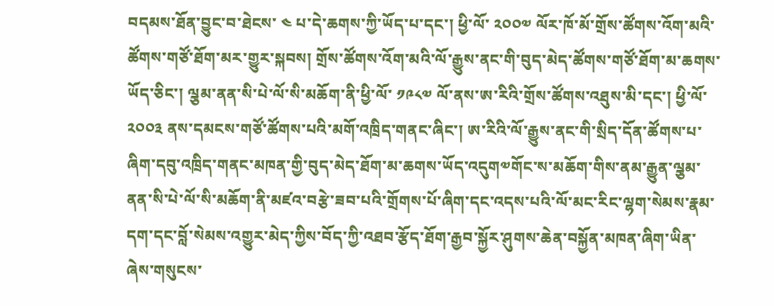བདམས་ཐོན་བྱུང་བ་ཐེངས་ ༤ པ་དེ་ཆགས་ཀྱི་ཡོད་པ་དང་། ཕྱི་ལོ་ ༢༠༠༧ ལོར་ཁོ་མོ་གྲོས་ཚོགས་འོག་མའི་ཚོགས་གཙོ་ཐོག་མར་གྱུར་སྐབས། གྲོས་ཚོགས་འོག་མའི་ལོ་རྒྱུས་ནང་གི་བུད་མེད་ཚོགས་གཙོ་ཐོག་མ་ཆགས་ཡོད་ཅིང་། ལྕམ་ནན་སི་པེ་ལོ་སི་མཆོག་ནི་ཕྱི་ལོ་ ༡༩༨༧ ལོ་ནས་ཨ་རིའི་གྲོས་ཚོགས་འཐུས་མི་དང་། ཕྱི་ལོ་ ༢༠༠༣ ནས་དམངས་གཙོ་ཚོགས་པའི་མགོ་འཁྲིད་གནང་ཞིང་། ཨ་རིའི་ལོ་རྒྱུས་ནང་གི་སྲིད་དོན་ཚོགས་པ་ཞིག་དབུ་འཁྲིད་གནང་མཁན་གྱི་བུད་མེད་ཐོག་མ་ཆགས་ཡོད་འདུག༧གོང་ས་མཆོག་གིས་ནམ་རྒྱུན་ལྕམ་ནན་སི་པེ་ལོ་སི་མཆོག་ནི་མཛའ་བརྩེ་ཟབ་པའི་གྲོགས་པོ་ཞིག་དང་འདས་པའི་ལོ་མང་རིང་ལྷག་སེམས་རྣམ་དག་དང་བློ་སེམས་འགྱུར་མེད་ཀྱིས་བོད་ཀྱི་འཐབ་རྩོད་ཐོག་རྒྱབ་སྐྱོར་ཤུགས་ཆེན་བསྐྱོན་མཁན་ཞིག་ཡིན་ཞེས་གསུངས་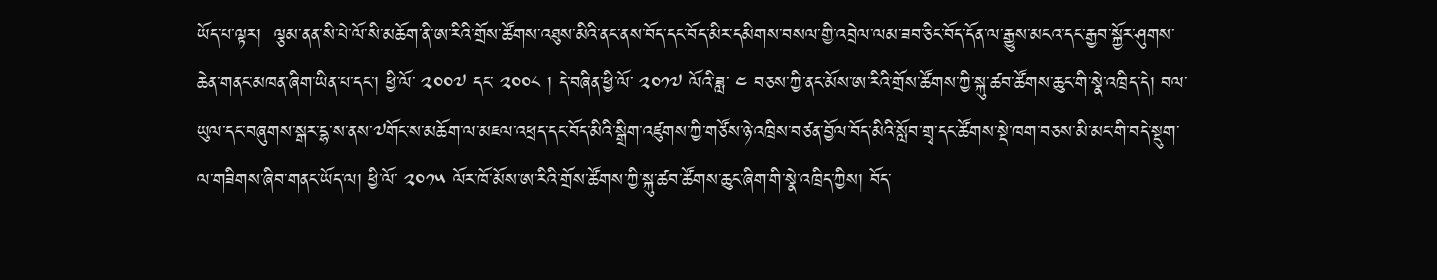ཡོད་པ་ལྟར།  ལྕམ་ནན་སི་པེ་ལོ་སི་མཆོག་ནི་ཨ་རིའི་གྲོས་ཚོགས་འཐུས་མིའི་ནང་ནས་བོད་དང་བོད་མིར་དམིགས་བསལ་གྱི་འབྲེལ་ལམ་ཟབ་ཅིང་བོད་དོན་ལ་རྒྱུས་མངའ་དང་རྒྱབ་སྐྱོར་ཤུགས་ཆེན་གནང་མཁན་ཞིག་ཡིན་པ་དང་། ཕྱི་ལོ་ ༢༠༠༧ དང་ ༢༠༠༨ ། དེ་བཞིན་ཕྱི་ལོ་ ༢༠༡༧ ལོའི་ཟླ་ ༤ བཅས་ཀྱི་ནང་མོས་ཨ་རིའི་གྲོས་ཚོགས་ཀྱི་སྐུ་ཚབ་ཚོགས་ཆུང་གི་སྣེ་འཁྲིད་དེ། བལ་ཡུལ་དང་བཞུགས་སྒར་དྷ་ས་ནས་༧གོང་ས་མཆོག་ལ་མཇལ་འཕྲད་དང་བོད་མིའི་སྒྲིག་འཛུགས་ཀྱི་གཙོས་ཉེ་འཁྲིས་བཙན་བྱོལ་བོད་མིའི་སློབ་གྲྭ་དང་ཚོགས་སྡེ་ཁག་བཅས་མི་མང་གི་བདེ་སྡུག་ལ་གཟིགས་ཞིབ་གནང་ཡོད་ལ། ཕྱི་ལོ་ ༢༠༡༥ ལོར་ཁོ་མོས་ཨ་རིའི་གྲོས་ཚོགས་ཀྱི་སྐུ་ཚབ་ཚོགས་ཆུང་ཞིག་གི་སྣེ་འཁྲིད་ཀྱིས། བོད་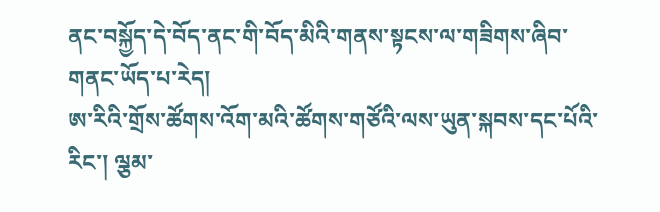ནང་བསྐྱོད་དེ་བོད་ནང་གི་བོད་མིའི་གནས་སྟངས་ལ་གཟིགས་ཞིབ་གནང་ཡོད་པ་རེད།
ཨ་རིའི་གྲོས་ཚོགས་འོག་མའི་ཚོགས་གཙོའི་ལས་ཡུན་སྐབས་དང་པོའི་རིང་། ལྕམ་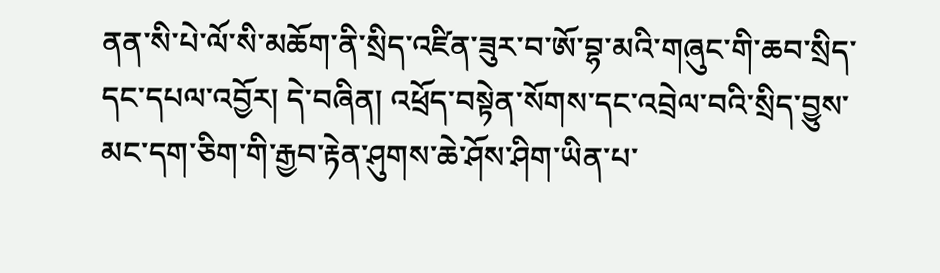ནན་སི་པེ་ལོ་སི་མཆོག་ནི་སྲིད་འཛིན་ཟུར་བ་ཨོ་བྷ་མའི་གཞུང་གི་ཆབ་སྲིད་དང་དཔལ་འབྱོར། དེ་བཞིན། འཕྲོད་བསྟེན་སོགས་དང་འབྲེལ་བའི་སྲིད་བྱུས་མང་དག་ཅིག་གི་རྒྱབ་རྟེན་ཤུགས་ཆེ་ཤོས་ཤིག་ཡིན་པ་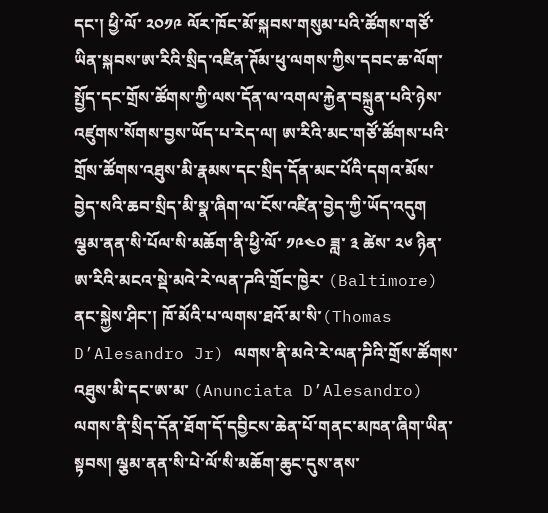དང་། ཕྱི་ལོ་ ༢༠༡༩ ལོར་ཁོང་མོ་སྐབས་གསུམ་པའི་ཚོགས་གཙོ་ཡིན་སྐབས་ཨ་རིའི་སྲིད་འཛིན་ཊོམ་ཕུ་ལགས་ཀྱིས་དབང་ཆ་ལོག་སྤྱོད་དང་གྲོས་ཚོགས་ཀྱི་ལས་དོན་ལ་འགལ་རྐྱེན་བསྐྲུན་པའི་ཉེས་འཛུགས་སོགས་བྱས་ཡོད་པ་རེད་ལ། ཨ་རིའི་མང་གཙོ་ཚོགས་པའི་གྲོས་ཚོགས་འཐུས་མི་རྣམས་དང་སྲིད་དོན་མང་པོའི་དགའ་མོས་བྱེད་སའི་ཆབ་སྲིད་མི་སྣ་ཞིག་ལ་ངོས་འཛིན་བྱེད་ཀྱི་ཡོད་འདུག
ལྕམ་ནན་སི་པོལ་སི་མཆོག་ནི་ཕྱི་ལོ་ ༡༩༤༠ ཟླ་ ༣ ཚེས་ ༢༦ ཉིན་ཨ་རིའི་མངའ་སྡེ་མའེ་རེ་ལན་ཌའི་གྲོང་ཁྱེར་ (Baltimore) ནང་སྐྱེས་ཤིང་། ཁོ་མོའི་པ་ལགས་ཐའོ་མ་སི་(Thomas D’Alesandro Jr) ལགས་ནི་མའེ་རེ་ལན་ཌིའི་གྲོས་ཚོགས་འཐུས་མི་དང་ཨ་མ་ (Anunciata D’Alesandro) ལགས་ནི་སྲིད་དོན་ཐོག་དོ་དབྱིངས་ཆེན་པོ་གནང་མཁན་ཞིག་ཡིན་སྟབས། ལྕམ་ནན་སི་པེ་ལོ་སི་མཆོག་ཆུང་དུས་ནས་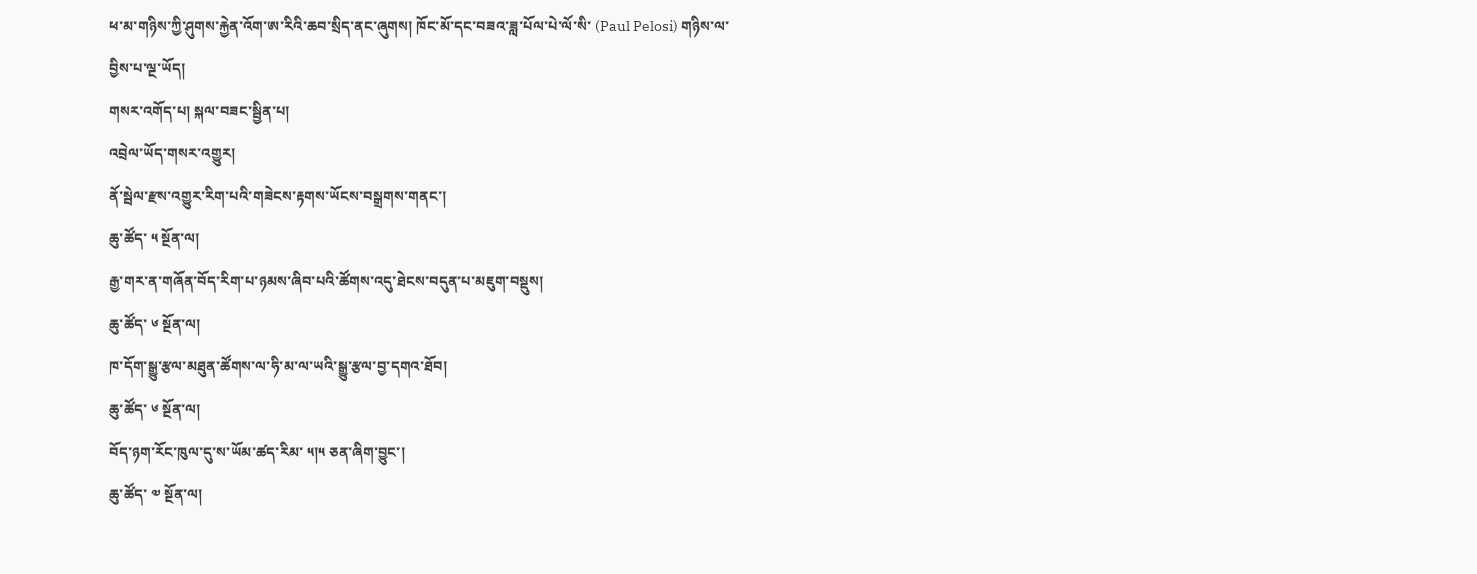ཕ་མ་གཉིས་ཀྱི་ཤུགས་རྐྱེན་འོག་ཨ་རིའི་ཆབ་སྲིད་ནང་ཞུགས། ཁོང་མོ་དང་བཟའ་ཟླ་པོལ་པེ་ལོ་སི་ (Paul Pelosi) གཉིས་ལ་བྱིས་པ་ལྔ་ཡོད།
གསར་འགོད་པ། སྐལ་བཟང་སྦྱིན་པ།
འབྲེལ་ཡོད་གསར་འགྱུར།
ནོ་སྦེལ་རྫས་འགྱུར་རིག་པའི་གཟེངས་རྟགས་ཡོངས་བསྒྲགས་གནང་།
ཆུ་ཚོད་ ༥ སྔོན་ལ།
རྒྱ་གར་ན་གཞོན་བོད་རིག་པ་ཉམས་ཞིབ་པའི་ཚོགས་འདུ་ཐེངས་བདུན་པ་མཇུག་བསྡུས།
ཆུ་ཚོད་ ༦ སྔོན་ལ།
ཁ་དོག་སྒྱུ་རྩལ་མཐུན་ཚོགས་ལ་ཧི་མ་ལ་ཡའི་སྒྱུ་རྩལ་བྱ་དགའ་ཐོབ།
ཆུ་ཚོད་ ༦ སྔོན་ལ།
བོད་ཉག་རོང་ཁུལ་དུ་ས་ཡོམ་ཚད་རིམ་ ༥།༥ ཅན་ཞིག་བྱུང་།
ཆུ་ཚོད་ ༧ སྔོན་ལ།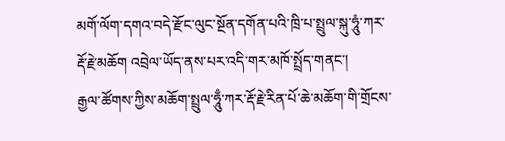མགོ་ལོག་དགའ་བདེ་རྫོང་ལུང་སྔོན་དགོན་པའི་ཁྲི་པ་སྤྲུལ་སྐུ་ཧཱུཾ་ཀར་རྡོ་རྗེ་མཆོག འབྲེལ་ཡོད་ནས་པར་འདི་གར་མཁོ་སྤྲོད་གནང་།
རྒྱལ་ཚོགས་ཀྱིས་མཆོག་སྤྲུལ་ཧཱུྃ་ཀར་རྡོ་རྗེ་རིན་པོ་ཆེ་མཆོག་གི་གྲོངས་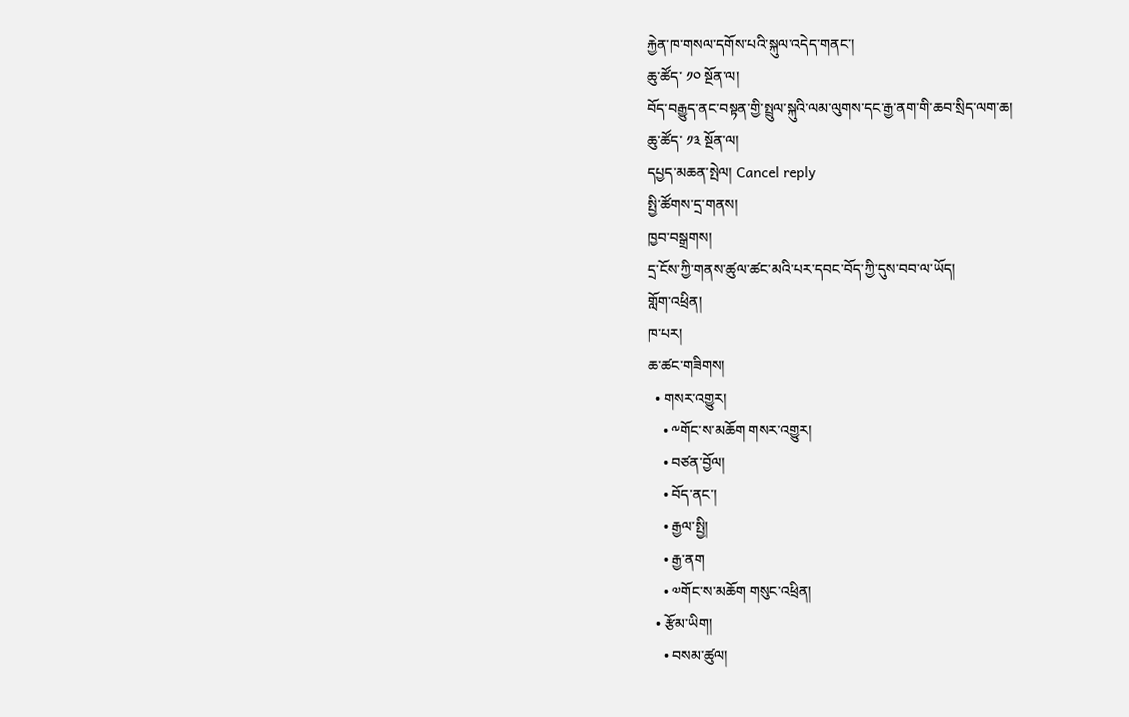རྐྱེན་ཁ་གསལ་དགོས་པའི་སྐུལ་འདེད་གནང་།
ཆུ་ཚོད་ ༡༠ སྔོན་ལ།
བོད་བརྒྱུད་ནང་བསྟན་གྱི་སྤྲུལ་སྐུའི་ལམ་ལུགས་དང་རྒྱ་ནག་གི་ཆབ་སྲིད་ལག་ཆ།
ཆུ་ཚོད་ ༡༣ སྔོན་ལ།
དཔྱད་མཆན་སྤེལ། Cancel reply
སྤྱི་ཚོགས་དྲ་གནས།
ཁྱབ་བསྒྲགས།
དྲ་ངོས་ཀྱི་གནས་ཚུལ་ཚང་མའི་པར་དབང་བོད་ཀྱི་དུས་བབ་ལ་ཡོད།
གློག་འཕྲིན།
ཁ་པར།
ཆ་ཚང་གཟིགས།
  • གསར་འགྱུར།
    • ༸གོང་ས་མཆོག གསར་འགྱུར།
    • བཙན་བྱོལ།
    • བོད་ནང་།
    • རྒྱལ་སྤྱི།
    • རྒྱ་ནག
    • ༧གོང་ས་མཆོག གསུང་འཕྲིན།
  • རྩོམ་ཡིག།
    • བསམ་ཚུལ།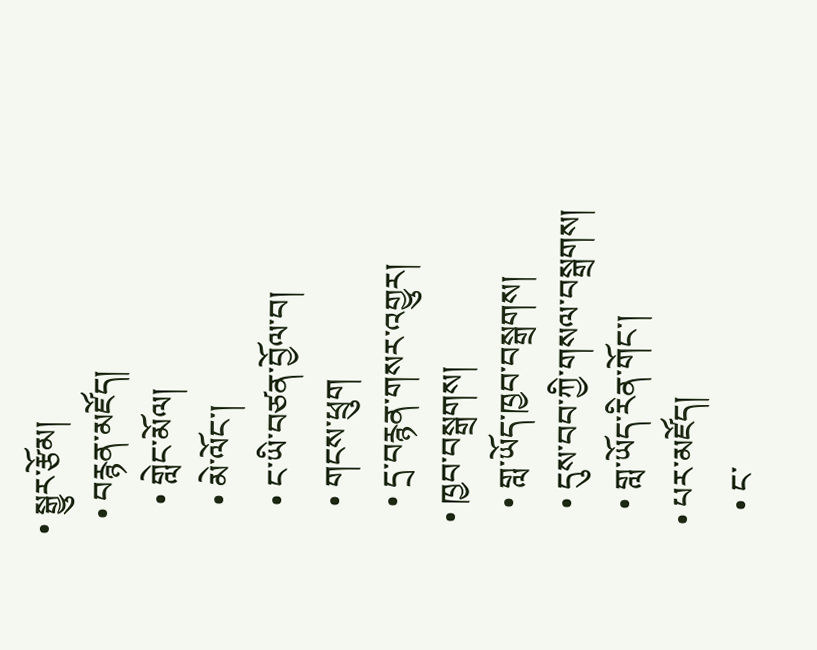• སྒྱུར་རྩོམ།
  • བརྙན་མཛོད།
    • གླེང་མོལ།
    • མེ་ལོང་།
    • ང་ཡི་བཙན་བྱོལ་བ།
    • གངས་ཕྲུག
    • དྲ་བརྙན་གསར་འགྱུར།
  • ཁྱབ་བསྒྲགས།
    • གླ་ཡོད་ཁྱབ་བསྒྲགས།
    • དུས་བབ་ཀྱི་གསལ་བསྒྲགས།
    • གླ་ཡོད་རིན་གོང་།
  • པར་མཛོད།
    • ང་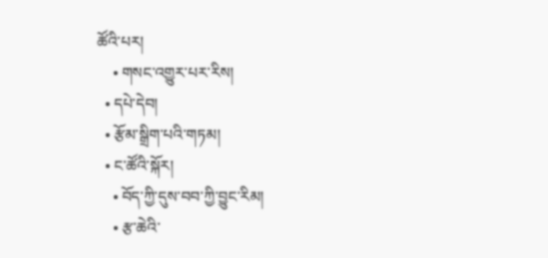ཚོའི་པར།
    • གསང་འགྱུར་པར་རིས།
  • དཔེ་དེབ།
  • རྩོམ་སྒྲིག་པའི་གཏམ།
  • ང་ཚོའི་སྐོར།
    • བོད་ཀྱི་དུས་བབ་ཀྱི་བྱུང་རིམ།
    • རྩ་ཆེའི་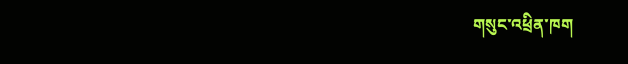གསུང་འཕྲིན་ཁག